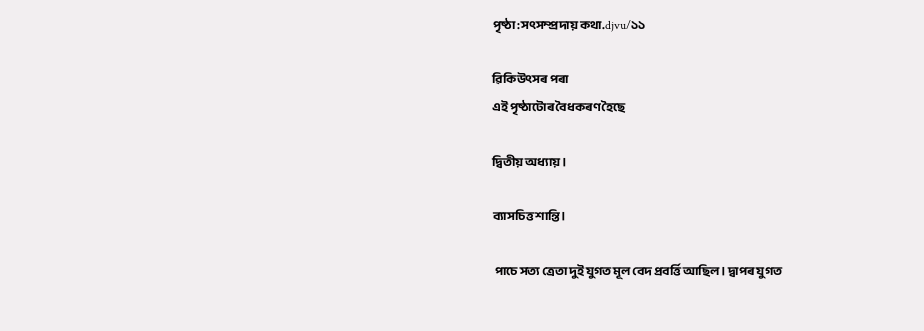পৃষ্ঠা:সৎসম্প্ৰদায় কথা.djvu/১১

ৱিকিউৎসৰ পৰা
এই পৃষ্ঠাটোৰ বৈধকৰণ হৈছে

দ্বিতীয় অধ্যায়।

ব্যাসচিত্ত শান্তি।

 পাচে সত্য ত্ৰেতা দুই যুগত মূল বেদ প্ৰবৰ্ত্তি আছিল। দ্বাপৰ যুগত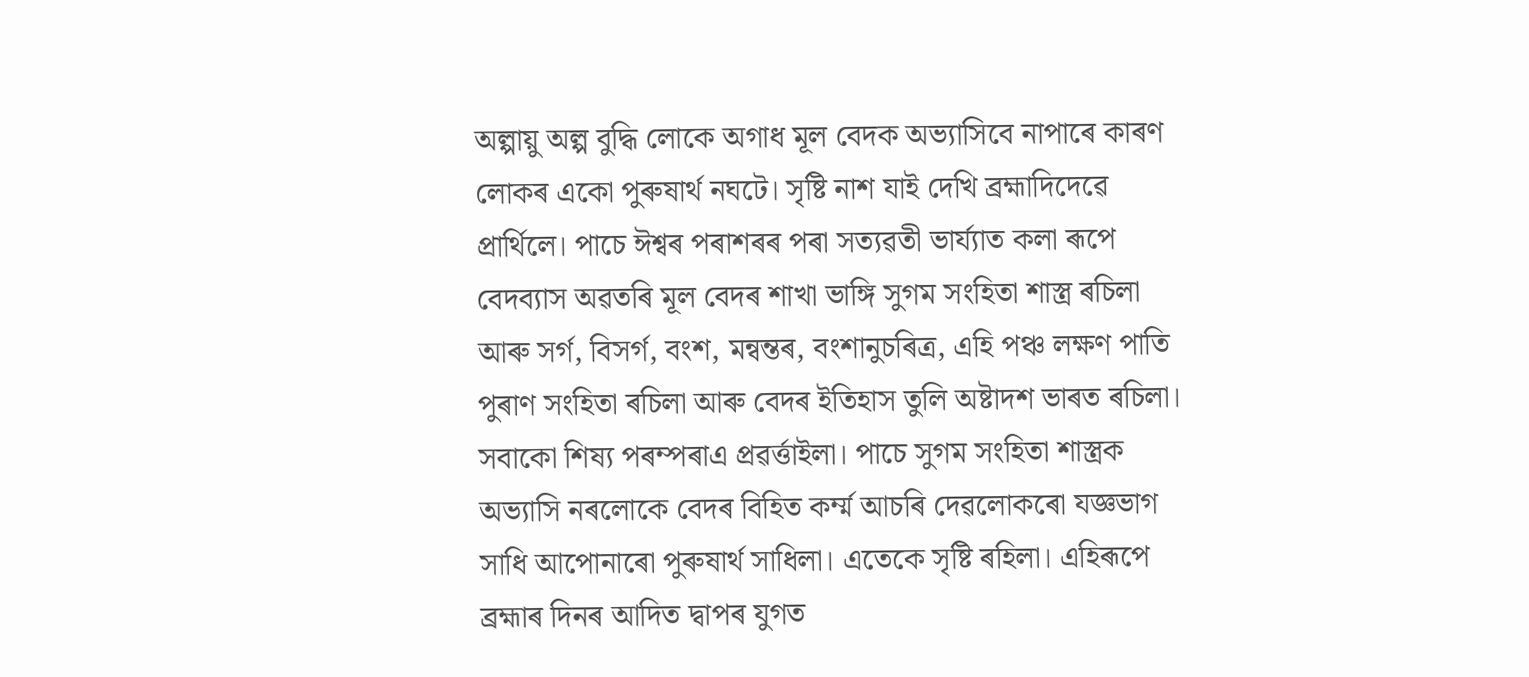অল্পায়ু অল্প বুদ্ধি লোকে অগাধ মূল বেদক অভ্যাসিবে নাপাৰে কাৰণ লোকৰ একো পুৰুষাৰ্থ নঘটে। সৃষ্টি নাশ যাই দেখি ব্ৰহ্মাদিদেৱে প্ৰাৰ্থিলে। পাচে ঈশ্বৰ পৰাশৰৰ পৰা সত্যৱতী ভাৰ্য্যাত কলা ৰূপে বেদব্যাস অৱতৰি মূল বেদৰ শাখা ভাঙ্গি সুগম সংহিতা শাস্ত্ৰ ৰচিলা আৰু সৰ্গ, বিসৰ্গ, বংশ, মন্বন্তৰ, বংশানুচৰিত্ৰ, এহি পঞ্চ লক্ষণ পাতি পুৰাণ সংহিতা ৰচিলা আৰু বেদৰ ইতিহাস তুলি অষ্টাদশ ভাৰত ৰচিলা। সবাকো শিষ্য পৰম্পৰাএ প্ৰৱৰ্ত্তাইলা। পাচে সুগম সংহিতা শাস্ত্ৰক অভ্যাসি নৰলোকে বেদৰ বিহিত কৰ্ম্ম আচৰি দেৱলোকৰো যজ্ঞভাগ সাধি আপোনাৰো পুৰুষাৰ্থ সাধিলা। এতেকে সৃষ্টি ৰহিলা। এহিৰূপে ব্ৰহ্মাৰ দিনৰ আদিত দ্বাপৰ যুগত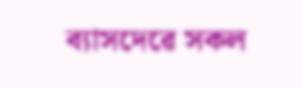ব্যাসদেৱে সকল